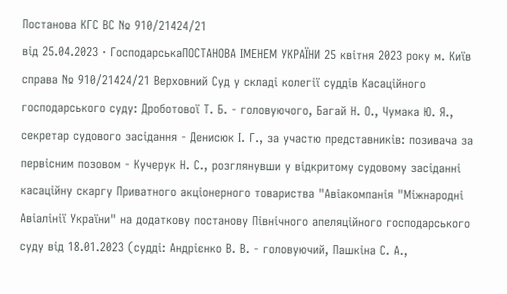Постанова КГС ВС № 910/21424/21
від 25.04.2023 · ГосподарськаПОСТАНОВА ІМЕНЕМ УКРАЇНИ 25 квітня 2023 року м. Київ cправа № 910/21424/21 Верховний Суд у складі колегії суддів Касаційного господарського суду: Дроботової Т. Б. - головуючого, Багай Н. О., Чумака Ю. Я., секретар судового засідання - Денисюк І. Г., за участю представників: позивача за первісним позовом - Кучерук Н. С., розглянувши у відкритому судовому засіданні касаційну скаргу Приватного акціонерного товариства "Авіакомпанія "Міжнародні Авіалінії України" на додаткову постанову Північного апеляційного господарського суду від 18.01.2023 (судді: Андрієнко В. В. - головуючий, Пашкіна С. А.,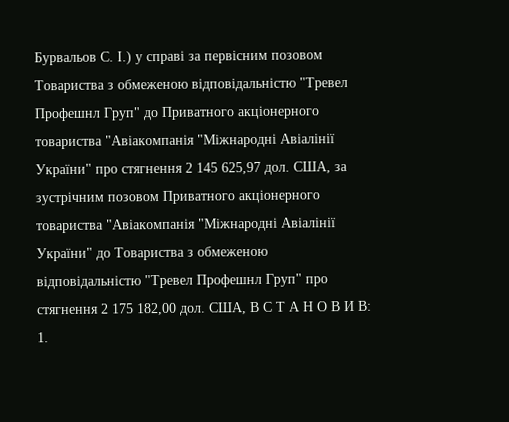Бурвальов С. І.) у справі за первісним позовом Товариства з обмеженою відповідальністю "Тревел Профешнл Груп" до Приватного акціонерного товариства "Авіакомпанія "Міжнародні Авіалінії України" про стягнення 2 145 625,97 дол. США, за зустрічним позовом Приватного акціонерного товариства "Авіакомпанія "Міжнародні Авіалінії України" до Товариства з обмеженою відповідальністю "Тревел Профешнл Груп" про стягнення 2 175 182,00 дол. США, В С Т А Н О В И В:
1.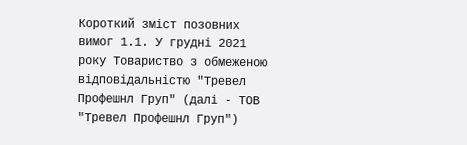Короткий зміст позовних вимог 1.1. У грудні 2021 року Товариство з обмеженою відповідальністю "Тревел Профешнл Груп" (далі - ТОВ "Тревел Профешнл Груп")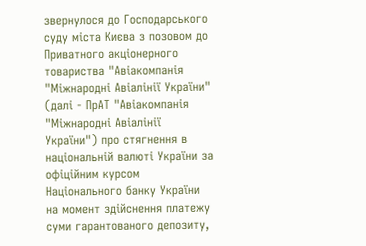звернулося до Господарського суду міста Києва з позовом до Приватного акціонерного товариства "Авіакомпанія "Міжнародні Авіалінії України" (далі - ПрАТ "Авіакомпанія "Міжнародні Авіалінії України") про стягнення в національній валюті України за офіційним курсом Національного банку України на момент здійснення платежу суми гарантованого депозиту,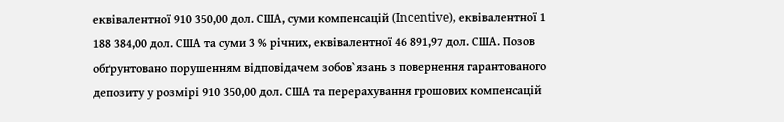еквівалентної 910 350,00 дол. США, суми компенсацій (Incentive), еквівалентної 1 188 384,00 дол. США та суми 3 % річних, еквівалентної 46 891,97 дол. США. Позов обґрунтовано порушенням відповідачем зобов`язань з повернення гарантованого депозиту у розмірі 910 350,00 дол. США та перерахування грошових компенсацій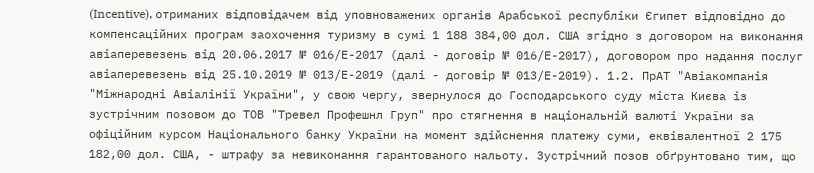(Incentive), отриманих відповідачем від уповноважених органів Арабської республіки Єгипет відповідно до компенсаційних програм заохочення туризму в сумі 1 188 384,00 дол. США згідно з договором на виконання авіаперевезень від 20.06.2017 № 016/Е-2017 (далі - договір № 016/Е-2017), договором про надання послуг авіаперевезень від 25.10.2019 № 013/Е-2019 (далі - договір № 013/Е-2019). 1.2. ПрАТ "Авіакомпанія "Міжнародні Авіалінії України", у свою чергу, звернулося до Господарського суду міста Києва із зустрічним позовом до ТОВ "Тревел Профешнл Груп" про стягнення в національній валюті України за офіційним курсом Національного банку України на момент здійснення платежу суми, еквівалентної 2 175 182,00 дол. США, - штрафу за невиконання гарантованого нальоту. Зустрічний позов обґрунтовано тим, що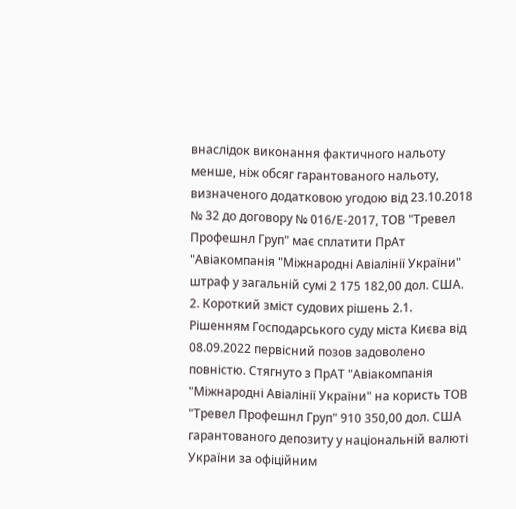внаслідок виконання фактичного нальоту менше, ніж обсяг гарантованого нальоту, визначеного додатковою угодою від 23.10.2018 № 32 до договору № 016/Е-2017, ТОВ "Тревел Профешнл Груп" має сплатити ПрАт "Авіакомпанія "Міжнародні Авіалінії України" штраф у загальній сумі 2 175 182,00 дол. США.
2. Короткий зміст судових рішень 2.1. Рішенням Господарського суду міста Києва від 08.09.2022 первісний позов задоволено повністю. Стягнуто з ПрАТ "Авіакомпанія "Міжнародні Авіалінії України" на користь ТОВ "Тревел Профешнл Груп" 910 350,00 дол. США гарантованого депозиту у національній валюті України за офіційним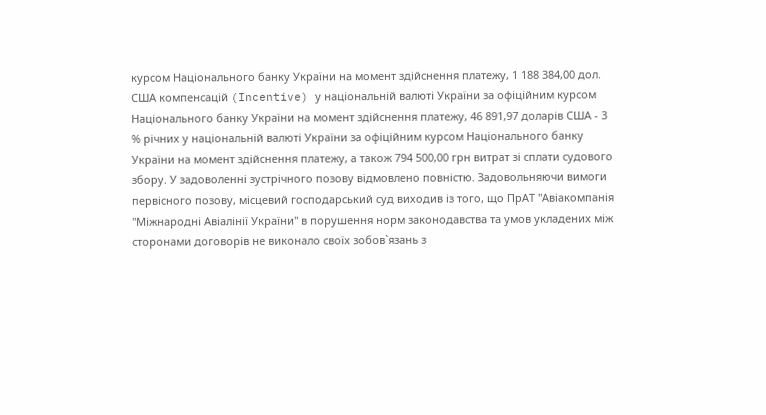курсом Національного банку України на момент здійснення платежу, 1 188 384,00 дол. США компенсацій (Incentive) у національній валюті України за офіційним курсом Національного банку України на момент здійснення платежу, 46 891,97 доларів США - 3 % річних у національній валюті України за офіційним курсом Національного банку України на момент здійснення платежу, а також 794 500,00 грн витрат зі сплати судового збору. У задоволенні зустрічного позову відмовлено повністю. Задовольняючи вимоги первісного позову, місцевий господарський суд виходив із того, що ПрАТ "Авіакомпанія "Міжнародні Авіалінії України" в порушення норм законодавства та умов укладених між сторонами договорів не виконало своїх зобов`язань з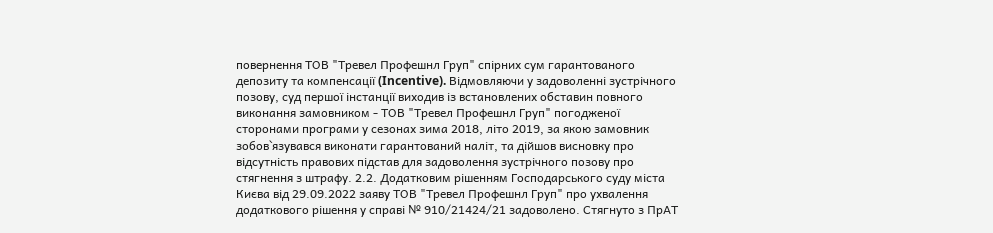повернення ТОВ "Тревел Профешнл Груп" спірних сум гарантованого депозиту та компенсації (Incentive). Відмовляючи у задоволенні зустрічного позову, суд першої інстанції виходив із встановлених обставин повного виконання замовником - ТОВ "Тревел Профешнл Груп" погодженої сторонами програми у сезонах зима 2018, літо 2019, за якою замовник зобов`язувався виконати гарантований наліт, та дійшов висновку про відсутність правових підстав для задоволення зустрічного позову про стягнення з штрафу. 2.2. Додатковим рішенням Господарського суду міста Києва від 29.09.2022 заяву ТОВ "Тревел Профешнл Груп" про ухвалення додаткового рішення у справі № 910/21424/21 задоволено. Стягнуто з ПрАТ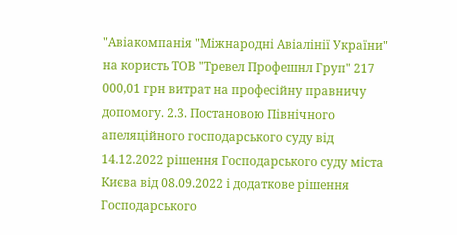"Авіакомпанія "Міжнародні Авіалінії України" на користь ТОВ "Тревел Профешнл Груп" 217 000,01 грн витрат на професійну правничу допомогу. 2.3. Постановою Північного апеляційного господарського суду від 14.12.2022 рішення Господарського суду міста Києва від 08.09.2022 і додаткове рішення Господарського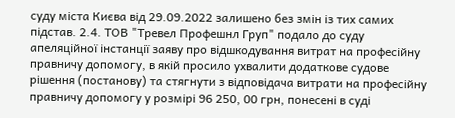суду міста Києва від 29.09.2022 залишено без змін із тих самих підстав. 2.4. ТОВ "Тревел Профешнл Груп" подало до суду апеляційної інстанції заяву про відшкодування витрат на професійну правничу допомогу, в якій просило ухвалити додаткове судове рішення (постанову) та стягнути з відповідача витрати на професійну правничу допомогу у розмірі 96 250, 00 грн, понесені в суді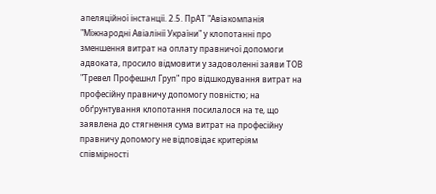апеляційної інстанції. 2.5. ПрАТ "Авіакомпанія "Міжнародні Авіалінії України" у клопотанні про зменшення витрат на оплату правничої допомоги адвоката, просило відмовити у задоволенні заяви ТОВ "Тревел Профешнл Груп" про відшкодування витрат на професійну правничу допомогу повністю; на обґрунтування клопотання посилалося на те, що заявлена до стягнення сума витрат на професійну правничу допомогу не відповідає критеріям співмірності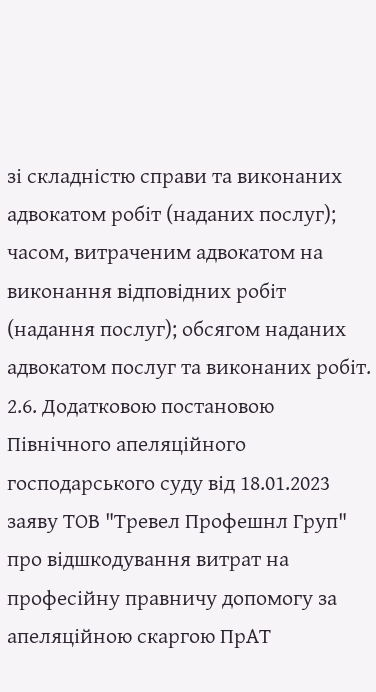зі складністю справи та виконаних адвокатом робіт (наданих послуг); часом, витраченим адвокатом на виконання відповідних робіт (надання послуг); обсягом наданих адвокатом послуг та виконаних робіт. 2.6. Додатковою постановою Північного апеляційного господарського суду від 18.01.2023 заяву ТОВ "Тревел Профешнл Груп" про відшкодування витрат на професійну правничу допомогу за апеляційною скаргою ПрАТ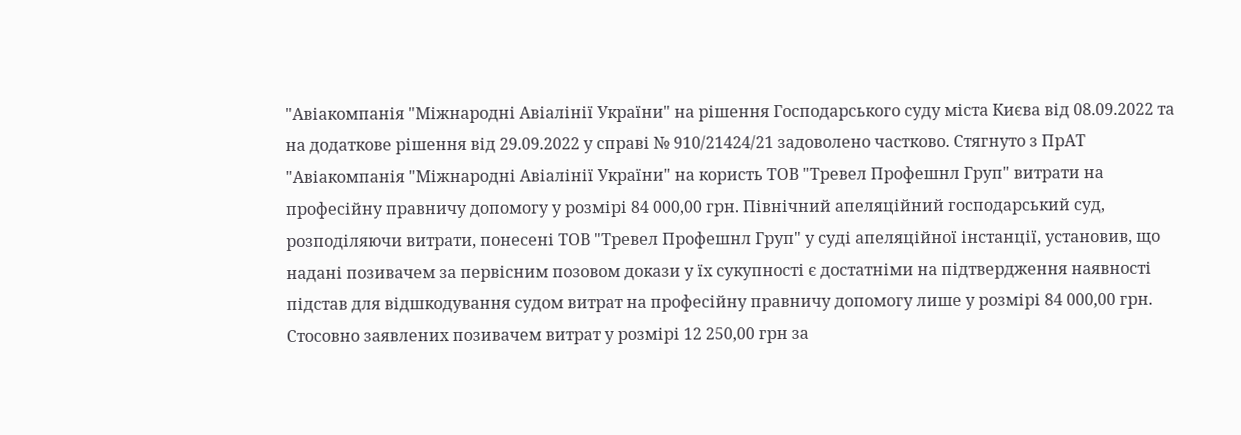"Авіакомпанія "Міжнародні Авіалінії України" на рішення Господарського суду міста Києва від 08.09.2022 та на додаткове рішення від 29.09.2022 у справі № 910/21424/21 задоволено частково. Стягнуто з ПрАТ "Авіакомпанія "Міжнародні Авіалінії України" на користь ТОВ "Тревел Профешнл Груп" витрати на професійну правничу допомогу у розмірі 84 000,00 грн. Північний апеляційний господарський суд, розподіляючи витрати, понесені ТОВ "Тревел Профешнл Груп" у суді апеляційної інстанції, установив, що надані позивачем за первісним позовом докази у їх сукупності є достатніми на підтвердження наявності підстав для відшкодування судом витрат на професійну правничу допомогу лише у розмірі 84 000,00 грн. Стосовно заявлених позивачем витрат у розмірі 12 250,00 грн за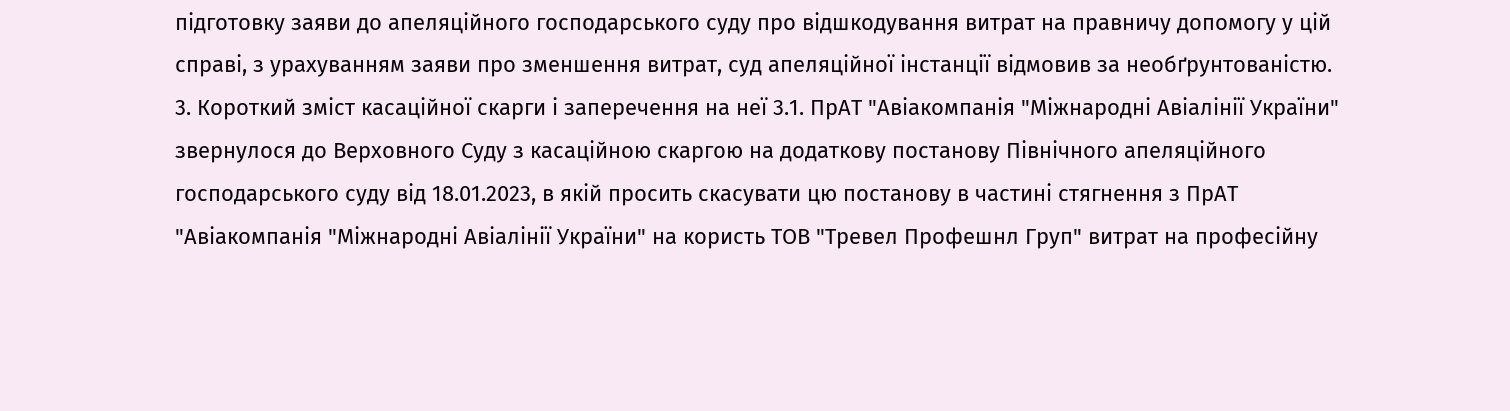підготовку заяви до апеляційного господарського суду про відшкодування витрат на правничу допомогу у цій справі, з урахуванням заяви про зменшення витрат, суд апеляційної інстанції відмовив за необґрунтованістю.
3. Короткий зміст касаційної скарги і заперечення на неї 3.1. ПрАТ "Авіакомпанія "Міжнародні Авіалінії України" звернулося до Верховного Суду з касаційною скаргою на додаткову постанову Північного апеляційного господарського суду від 18.01.2023, в якій просить скасувати цю постанову в частині стягнення з ПрАТ "Авіакомпанія "Міжнародні Авіалінії України" на користь ТОВ "Тревел Профешнл Груп" витрат на професійну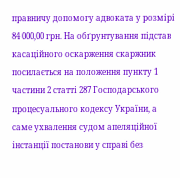правничу допомогу адвоката у розмірі 84 000,00 грн. На обґрунтування підстав касаційного оскарження скаржник посилається на положення пункту 1 частини 2 статті 287 Господарського процесуального кодексу України, а саме ухвалення судом апеляційної інстанції постанови у справі без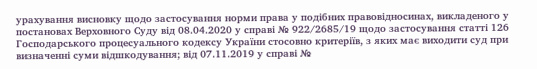урахування висновку щодо застосування норми права у подібних правовідносинах, викладеного у постановах Верховного Суду від 08.04.2020 у справі № 922/2685/19 щодо застосування статті 126 Господарського процесуального кодексу України стосовно критеріїв, з яких має виходити суд при визначенні суми відшкодування; від 07.11.2019 у справі №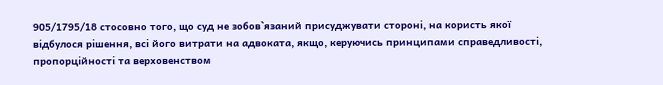905/1795/18 стосовно того, що суд не зобов`язаний присуджувати стороні, на користь якої відбулося рішення, всі його витрати на адвоката, якщо, керуючись принципами справедливості, пропорційності та верховенством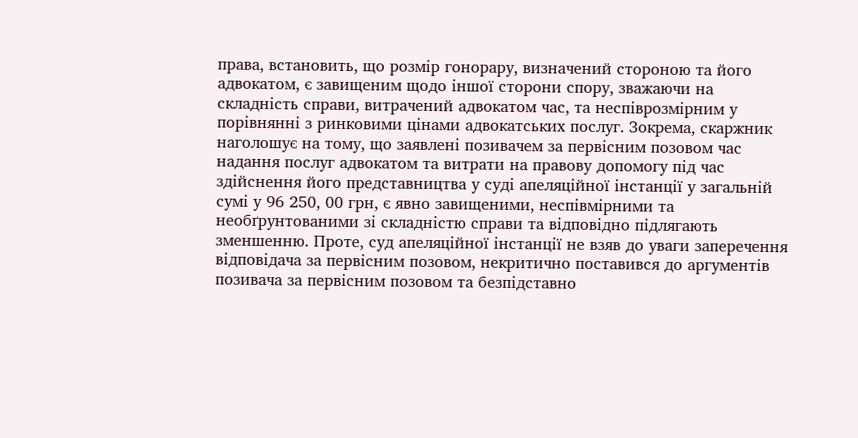права, встановить, що розмір гонорару, визначений стороною та його адвокатом, є завищеним щодо іншої сторони спору, зважаючи на складність справи, витрачений адвокатом час, та неспіврозмірним у порівнянні з ринковими цінами адвокатських послуг. Зокрема, скаржник наголошує на тому, що заявлені позивачем за первісним позовом час надання послуг адвокатом та витрати на правову допомогу під час здійснення його представництва у суді апеляційної інстанції у загальній сумі у 96 250, 00 грн, є явно завищеними, неспівмірними та необґрунтованими зі складністю справи та відповідно підлягають зменшенню. Проте, суд апеляційної інстанції не взяв до уваги заперечення відповідача за первісним позовом, некритично поставився до аргументів позивача за первісним позовом та безпідставно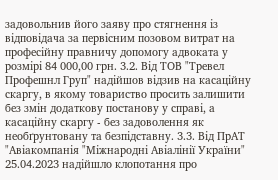задовольнив його заяву про стягнення із відповідача за первісним позовом витрат на професійну правничу допомогу адвоката у розмірі 84 000,00 грн. 3.2. Від ТОВ "Тревел Профешнл Груп" надійшов відзив на касаційну скаргу, в якому товариство просить залишити без змін додаткову постанову у справі, а касаційну скаргу - без задоволення як необґрунтовану та безпідставну. 3.3. Від ПрАТ "Авіакомпанія "Міжнародні Авіалінії України" 25.04.2023 надійшло клопотання про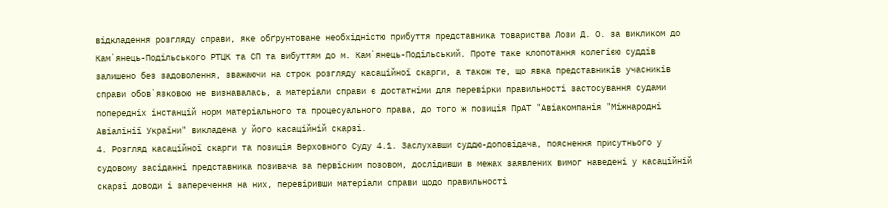відкладення розгляду справи, яке обґрунтоване необхідністю прибуття представника товариства Лози Д. О. за викликом до Кам`янець-Подільського РТЦК та СП та вибуттям до м. Кам`янець-Подільський. Проте таке клопотання колегією суддів залишено без задоволення, зважаючи на строк розгляду касаційної скарги, а також те, що явка представників учасників справи обов`язковою не визнавалась, а матеріали справи є достатніми для перевірки правильності застосування судами попередніх інстанцій норм матеріального та процесуального права, до того ж позиція ПрАТ "Авіакомпанія "Міжнародні Авіалінії України" викладена у його касаційній скарзі.
4. Розгляд касаційної скарги та позиція Верховного Суду 4.1. Заслухавши суддю-доповідача, пояснення присутнього у судовому засіданні представника позивача за первісним позовом, дослідивши в межах заявлених вимог наведені у касаційній скарзі доводи і заперечення на них, перевіривши матеріали справи щодо правильності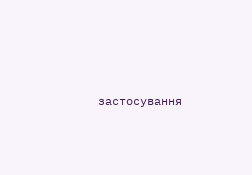застосування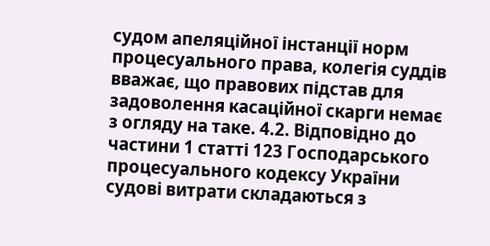судом апеляційної інстанції норм процесуального права, колегія суддів вважає, що правових підстав для задоволення касаційної скарги немає з огляду на таке. 4.2. Відповідно до частини 1 статті 123 Господарського процесуального кодексу України судові витрати складаються з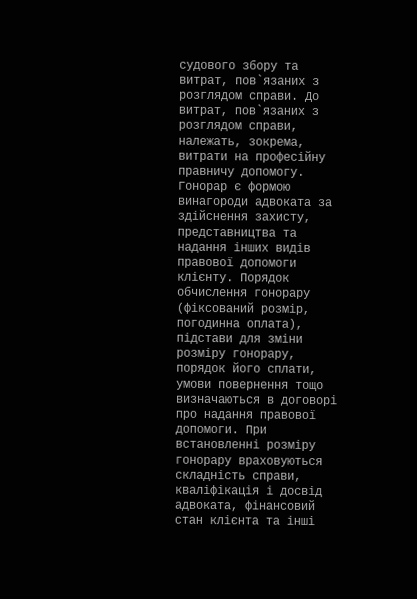судового збору та витрат, пов`язаних з розглядом справи. До витрат, пов`язаних з розглядом справи, належать, зокрема, витрати на професійну правничу допомогу. Гонорар є формою винагороди адвоката за здійснення захисту, представництва та надання інших видів правової допомоги клієнту. Порядок обчислення гонорару (фіксований розмір, погодинна оплата), підстави для зміни розміру гонорару, порядок його сплати, умови повернення тощо визначаються в договорі про надання правової допомоги. При встановленні розміру гонорару враховуються складність справи, кваліфікація і досвід адвоката, фінансовий стан клієнта та інші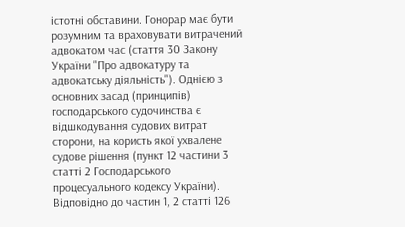істотні обставини. Гонорар має бути розумним та враховувати витрачений адвокатом час (стаття 30 Закону України "Про адвокатуру та адвокатську діяльність"). Однією з основних засад (принципів) господарського судочинства є відшкодування судових витрат сторони, на користь якої ухвалене судове рішення (пункт 12 частини 3 статті 2 Господарського процесуального кодексу України). Відповідно до частин 1, 2 статті 126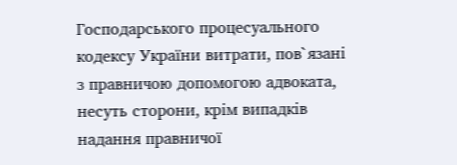Господарського процесуального кодексу України витрати, пов`язані з правничою допомогою адвоката, несуть сторони, крім випадків надання правничої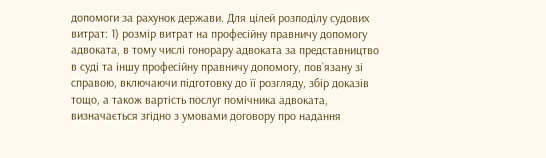допомоги за рахунок держави. Для цілей розподілу судових витрат: 1) розмір витрат на професійну правничу допомогу адвоката, в тому числі гонорару адвоката за представництво в суді та іншу професійну правничу допомогу, пов`язану зі справою, включаючи підготовку до її розгляду, збір доказів тощо, а також вартість послуг помічника адвоката, визначається згідно з умовами договору про надання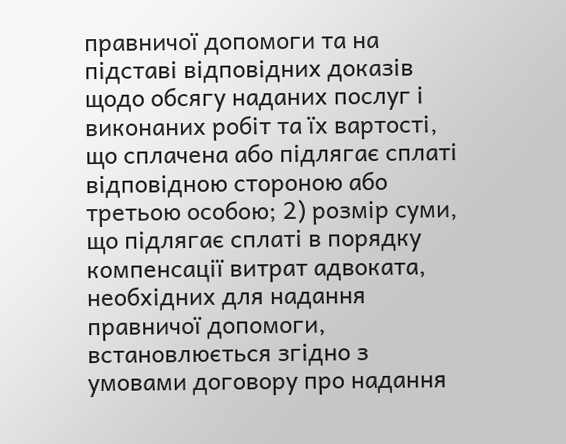правничої допомоги та на підставі відповідних доказів щодо обсягу наданих послуг і виконаних робіт та їх вартості, що сплачена або підлягає сплаті відповідною стороною або третьою особою; 2) розмір суми, що підлягає сплаті в порядку компенсації витрат адвоката, необхідних для надання правничої допомоги, встановлюється згідно з умовами договору про надання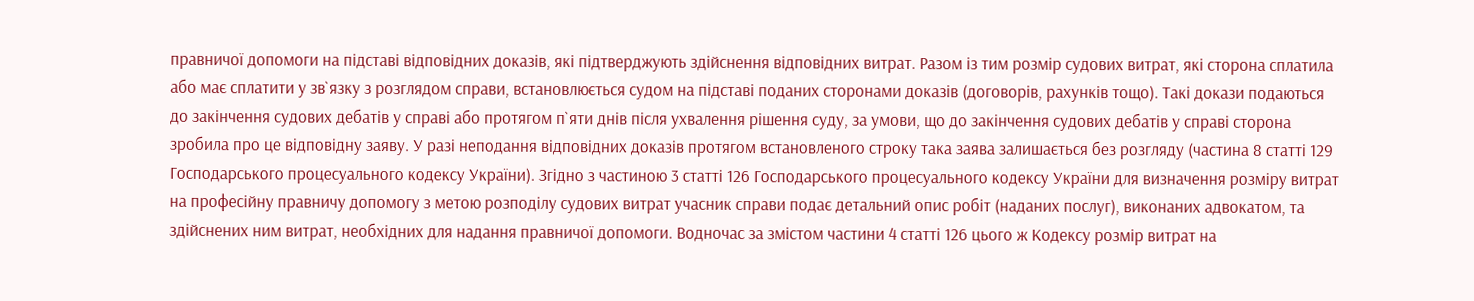правничої допомоги на підставі відповідних доказів, які підтверджують здійснення відповідних витрат. Разом із тим розмір судових витрат, які сторона сплатила або має сплатити у зв`язку з розглядом справи, встановлюється судом на підставі поданих сторонами доказів (договорів, рахунків тощо). Такі докази подаються до закінчення судових дебатів у справі або протягом п`яти днів після ухвалення рішення суду, за умови, що до закінчення судових дебатів у справі сторона зробила про це відповідну заяву. У разі неподання відповідних доказів протягом встановленого строку така заява залишається без розгляду (частина 8 статті 129 Господарського процесуального кодексу України). Згідно з частиною 3 статті 126 Господарського процесуального кодексу України для визначення розміру витрат на професійну правничу допомогу з метою розподілу судових витрат учасник справи подає детальний опис робіт (наданих послуг), виконаних адвокатом, та здійснених ним витрат, необхідних для надання правничої допомоги. Водночас за змістом частини 4 статті 126 цього ж Кодексу розмір витрат на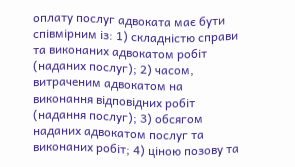оплату послуг адвоката має бути співмірним із: 1) складністю справи та виконаних адвокатом робіт (наданих послуг); 2) часом, витраченим адвокатом на виконання відповідних робіт (надання послуг); 3) обсягом наданих адвокатом послуг та виконаних робіт; 4) ціною позову та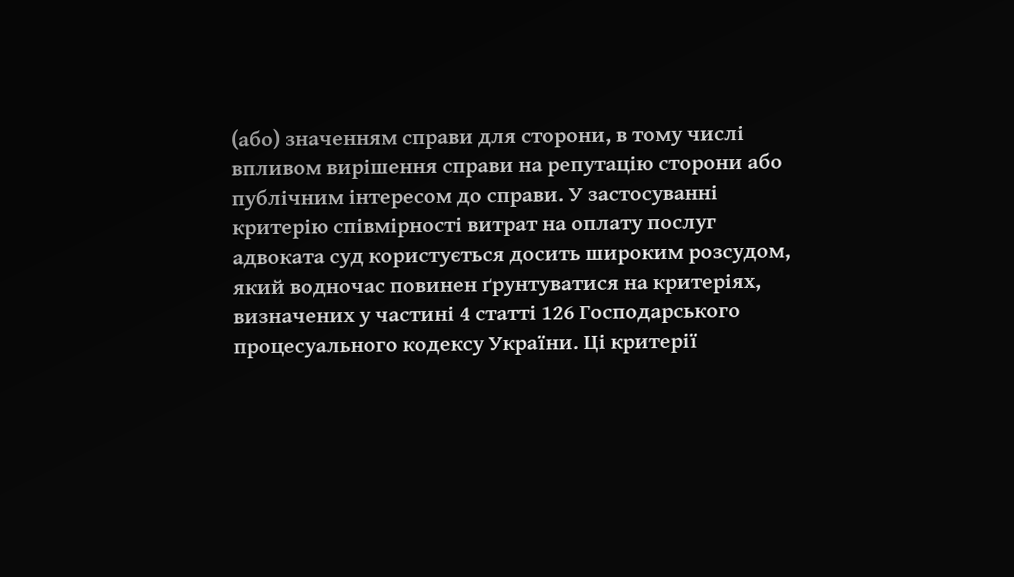(або) значенням справи для сторони, в тому числі впливом вирішення справи на репутацію сторони або публічним інтересом до справи. У застосуванні критерію співмірності витрат на оплату послуг адвоката суд користується досить широким розсудом, який водночас повинен ґрунтуватися на критеріях, визначених у частині 4 статті 126 Господарського процесуального кодексу України. Ці критерії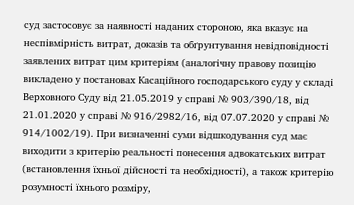суд застосовує за наявності наданих стороною, яка вказує на неспівмірність витрат, доказів та обґрунтування невідповідності заявлених витрат цим критеріям (аналогічну правову позицію викладено у постановах Касаційного господарського суду у складі Верховного Суду від 21.05.2019 у справі № 903/390/18, від 21.01.2020 у справі № 916/2982/16, від 07.07.2020 у справі № 914/1002/19). При визначенні суми відшкодування суд має виходити з критерію реальності понесення адвокатських витрат (встановлення їхньої дійсності та необхідності), а також критерію розумності їхнього розміру,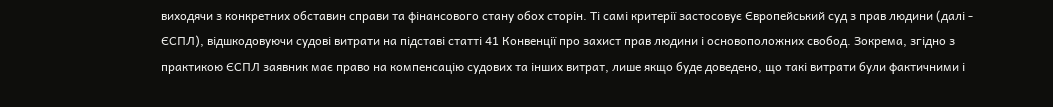виходячи з конкретних обставин справи та фінансового стану обох сторін. Ті самі критерії застосовує Європейський суд з прав людини (далі - ЄСПЛ), відшкодовуючи судові витрати на підставі статті 41 Конвенції про захист прав людини і основоположних свобод. Зокрема, згідно з практикою ЄСПЛ заявник має право на компенсацію судових та інших витрат, лише якщо буде доведено, що такі витрати були фактичними і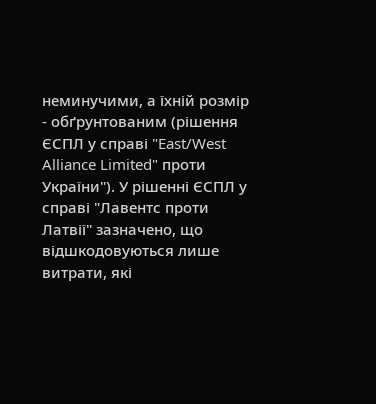неминучими, а їхній розмір - обґрунтованим (рішення ЄСПЛ у справі "East/West Alliance Limited" проти України"). У рішенні ЄСПЛ у справі "Лавентс проти Латвії" зазначено, що відшкодовуються лише витрати, які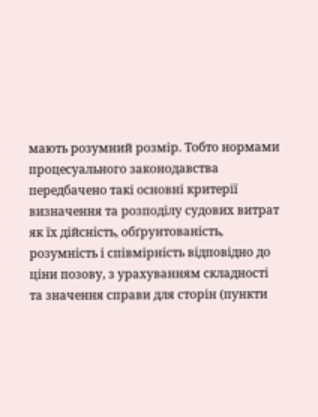мають розумний розмір. Тобто нормами процесуального законодавства передбачено такі основні критерії визначення та розподілу судових витрат як їх дійсність, обґрунтованість, розумність і співмірність відповідно до ціни позову, з урахуванням складності та значення справи для сторін (пункти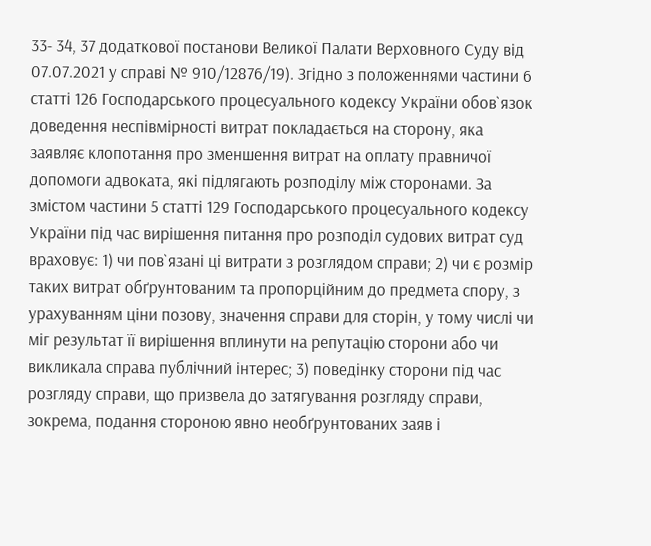33- 34, 37 додаткової постанови Великої Палати Верховного Суду від 07.07.2021 у справі № 910/12876/19). Згідно з положеннями частини 6 статті 126 Господарського процесуального кодексу України обов`язок доведення неспівмірності витрат покладається на сторону, яка заявляє клопотання про зменшення витрат на оплату правничої допомоги адвоката, які підлягають розподілу між сторонами. За змістом частини 5 статті 129 Господарського процесуального кодексу України під час вирішення питання про розподіл судових витрат суд враховує: 1) чи пов`язані ці витрати з розглядом справи; 2) чи є розмір таких витрат обґрунтованим та пропорційним до предмета спору, з урахуванням ціни позову, значення справи для сторін, у тому числі чи міг результат її вирішення вплинути на репутацію сторони або чи викликала справа публічний інтерес; 3) поведінку сторони під час розгляду справи, що призвела до затягування розгляду справи, зокрема, подання стороною явно необґрунтованих заяв і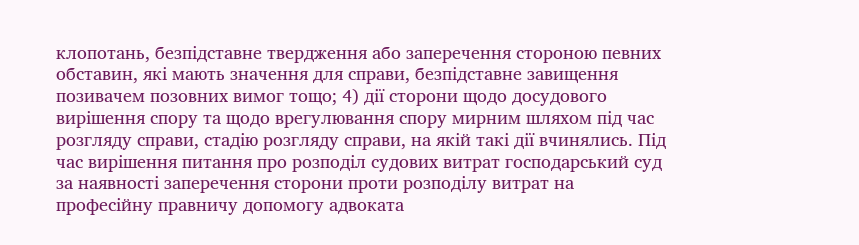клопотань, безпідставне твердження або заперечення стороною певних обставин, які мають значення для справи, безпідставне завищення позивачем позовних вимог тощо; 4) дії сторони щодо досудового вирішення спору та щодо врегулювання спору мирним шляхом під час розгляду справи, стадію розгляду справи, на якій такі дії вчинялись. Під час вирішення питання про розподіл судових витрат господарський суд за наявності заперечення сторони проти розподілу витрат на професійну правничу допомогу адвоката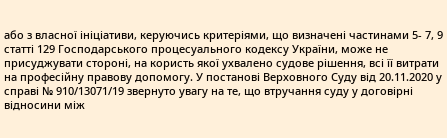або з власної ініціативи, керуючись критеріями, що визначені частинами 5- 7, 9 статті 129 Господарського процесуального кодексу України, може не присуджувати стороні, на користь якої ухвалено судове рішення, всі її витрати на професійну правову допомогу. У постанові Верховного Суду від 20.11.2020 у справі № 910/13071/19 звернуто увагу на те, що втручання суду у договірні відносини між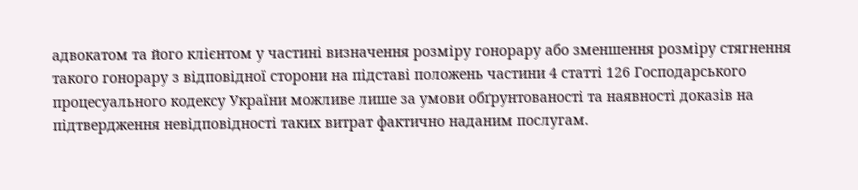адвокатом та його клієнтом у частині визначення розміру гонорару або зменшення розміру стягнення такого гонорару з відповідної сторони на підставі положень частини 4 статті 126 Господарського процесуального кодексу України можливе лише за умови обґрунтованості та наявності доказів на підтвердження невідповідності таких витрат фактично наданим послугам.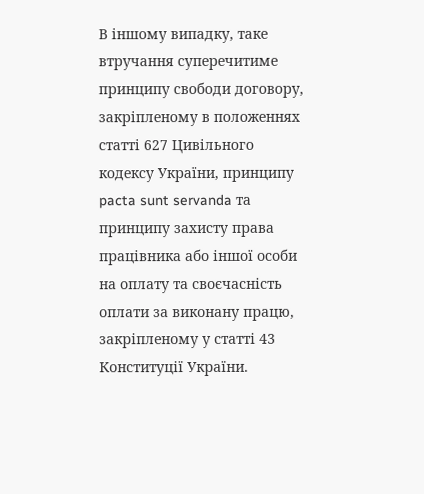В іншому випадку, таке втручання суперечитиме принципу свободи договору, закріпленому в положеннях статті 627 Цивільного кодексу України, принципу pacta sunt servanda та принципу захисту права працівника або іншої особи на оплату та своєчасність оплати за виконану працю, закріпленому у статті 43 Конституції України.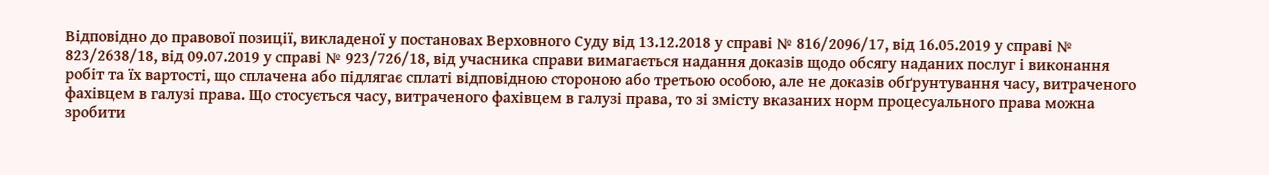Відповідно до правової позиції, викладеної у постановах Верховного Суду від 13.12.2018 у справі № 816/2096/17, від 16.05.2019 у справі № 823/2638/18, від 09.07.2019 у справі № 923/726/18, від учасника справи вимагається надання доказів щодо обсягу наданих послуг і виконання робіт та їх вартості, що сплачена або підлягає сплаті відповідною стороною або третьою особою, але не доказів обґрунтування часу, витраченого фахівцем в галузі права. Що стосується часу, витраченого фахівцем в галузі права, то зі змісту вказаних норм процесуального права можна зробити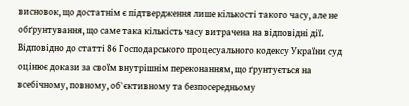висновок, що достатнім є підтвердження лише кількості такого часу, але не обґрунтування, що саме така кількість часу витрачена на відповідні дії. Відповідно до статті 86 Господарського процесуального кодексу України суд оцінює докази за своїм внутрішнім переконанням, що ґрунтується на всебічному, повному, об`єктивному та безпосередньому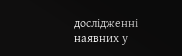дослідженні наявних у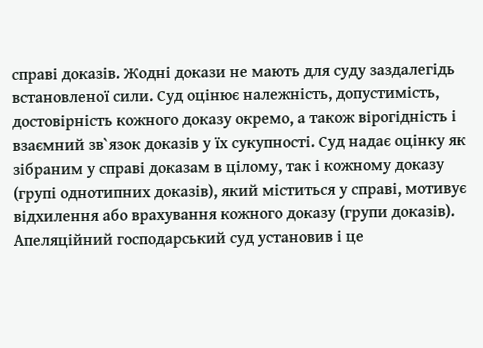справі доказів. Жодні докази не мають для суду заздалегідь встановленої сили. Суд оцінює належність, допустимість, достовірність кожного доказу окремо, а також вірогідність і взаємний зв`язок доказів у їх сукупності. Суд надає оцінку як зібраним у справі доказам в цілому, так і кожному доказу (групі однотипних доказів), який міститься у справі, мотивує відхилення або врахування кожного доказу (групи доказів). Апеляційний господарський суд установив і це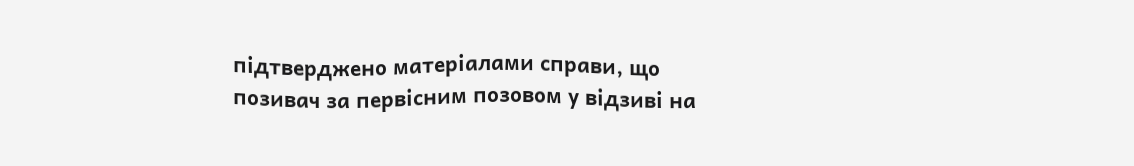підтверджено матеріалами справи, що позивач за первісним позовом у відзиві на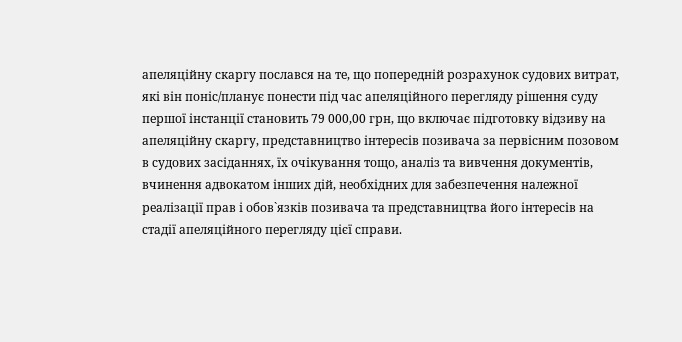апеляційну скаргу послався на те, що попередній розрахунок судових витрат, які він поніс/планує понести під час апеляційного перегляду рішення суду першої інстанції становить 79 000,00 грн, що включає підготовку відзиву на апеляційну скаргу, представництво інтересів позивача за первісним позовом в судових засіданнях, їх очікування тощо, аналіз та вивчення документів, вчинення адвокатом інших дій, необхідних для забезпечення належної реалізації прав і обов`язків позивача та представництва його інтересів на стадії апеляційного перегляду цієї справи.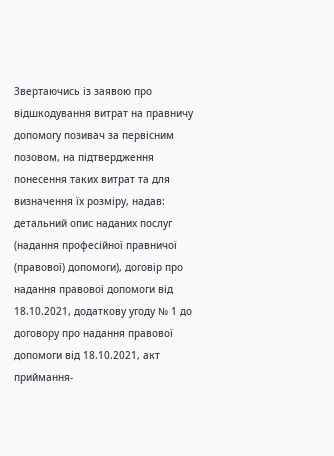Звертаючись із заявою про відшкодування витрат на правничу допомогу позивач за первісним позовом, на підтвердження понесення таких витрат та для визначення їх розміру, надав: детальний опис наданих послуг (надання професійної правничої (правової) допомоги), договір про надання правової допомоги від 18.10.2021, додаткову угоду № 1 до договору про надання правової допомоги від 18.10.2021, акт приймання-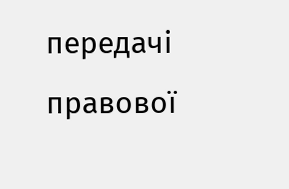передачі правової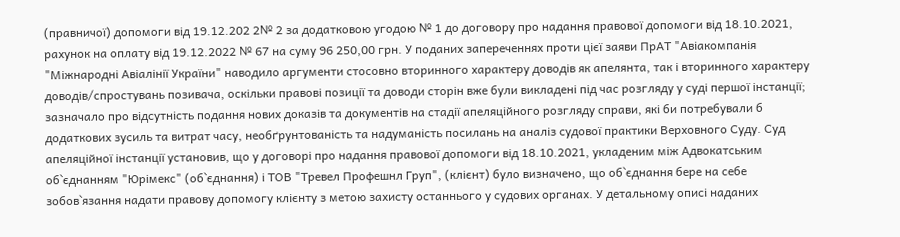(правничої) допомоги від 19.12.202 2№ 2 за додатковою угодою № 1 до договору про надання правової допомоги від 18.10.2021, рахунок на оплату від 19.12.2022 № 67 на суму 96 250,00 грн. У поданих запереченнях проти цієї заяви ПрАТ "Авіакомпанія "Міжнародні Авіалінії України" наводило аргументи стосовно вторинного характеру доводів як апелянта, так і вторинного характеру доводів/спростувань позивача, оскільки правові позиції та доводи сторін вже були викладені під час розгляду у суді першої інстанції; зазначало про відсутність подання нових доказів та документів на стадії апеляційного розгляду справи, які би потребували б додаткових зусиль та витрат часу, необґрунтованість та надуманість посилань на аналіз судової практики Верховного Суду. Суд апеляційної інстанції установив, що у договорі про надання правової допомоги від 18.10.2021, укладеним між Адвокатським об`єднанням "Юрімекс" (об`єднання) і ТОВ "Тревел Профешнл Груп", (клієнт) було визначено, що об`єднання бере на себе зобов`язання надати правову допомогу клієнту з метою захисту останнього у судових органах. У детальному описі наданих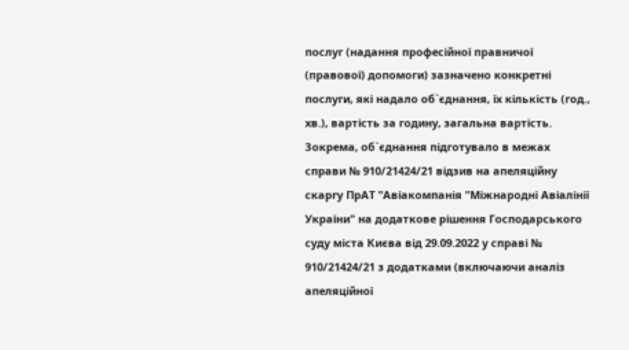послуг (надання професійної правничої (правової) допомоги) зазначено конкретні послуги, які надало об`єднання, їх кількість (год., хв.), вартість за годину, загальна вартість. Зокрема, об`єднання підготувало в межах справи № 910/21424/21 відзив на апеляційну скаргу ПрАТ "Авіакомпанія "Міжнародні Авіалінії України" на додаткове рішення Господарського суду міста Києва від 29.09.2022 у справі № 910/21424/21 з додатками (включаючи аналіз апеляційної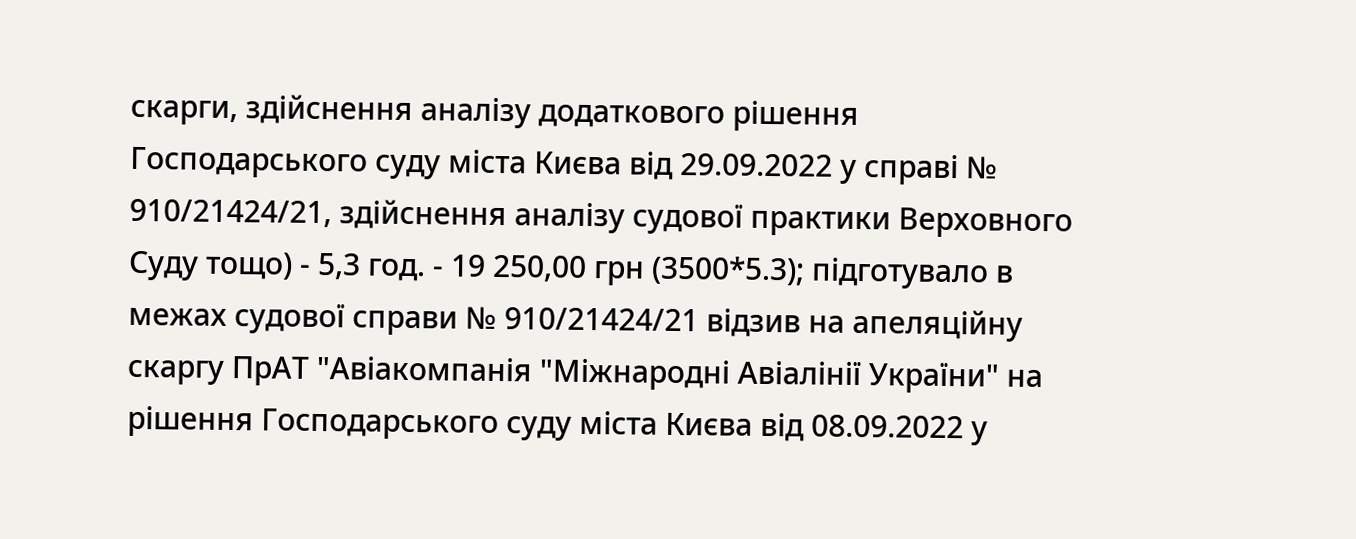скарги, здійснення аналізу додаткового рішення Господарського суду міста Києва від 29.09.2022 у справі № 910/21424/21, здійснення аналізу судової практики Верховного Суду тощо) - 5,3 год. - 19 250,00 грн (3500*5.3); підготувало в межах судової справи № 910/21424/21 відзив на апеляційну скаргу ПрАТ "Авіакомпанія "Міжнародні Авіалінії України" на рішення Господарського суду міста Києва від 08.09.2022 у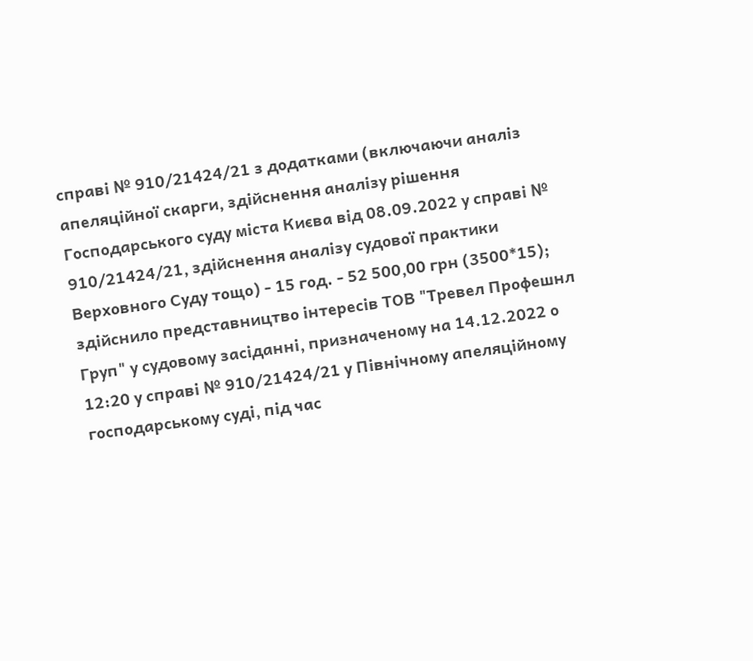справі № 910/21424/21 з додатками (включаючи аналіз апеляційної скарги, здійснення аналізу рішення Господарського суду міста Києва від 08.09.2022 у справі № 910/21424/21, здійснення аналізу судової практики Верховного Суду тощо) - 15 год. - 52 500,00 грн (3500*15); здійснило представництво інтересів ТОВ "Тревел Профешнл Груп" у судовому засіданні, призначеному на 14.12.2022 о 12:20 у справі № 910/21424/21 у Північному апеляційному господарському суді, під час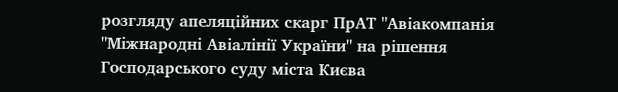розгляду апеляційних скарг ПрАТ "Авіакомпанія "Міжнародні Авіалінії України" на рішення Господарського суду міста Києва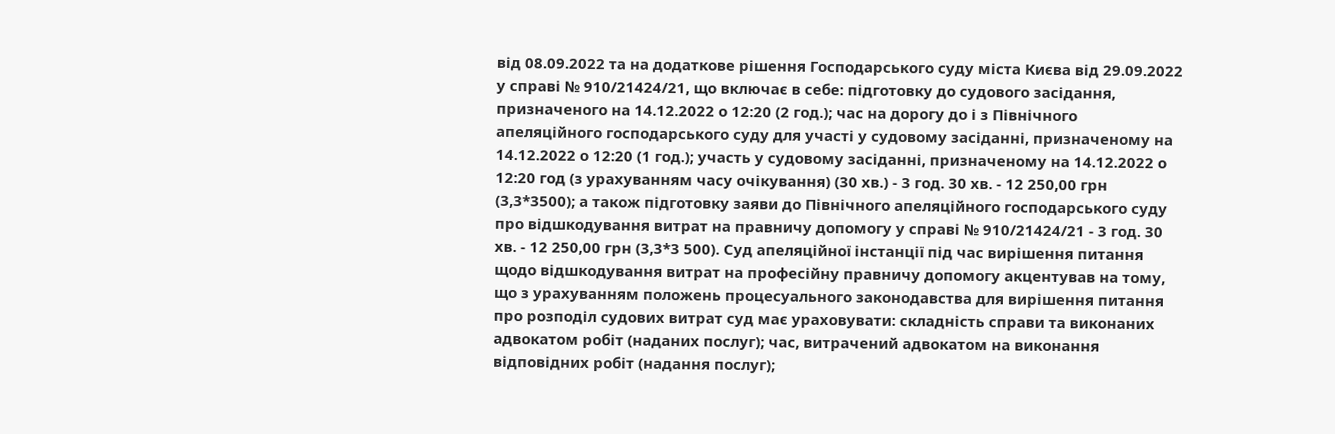від 08.09.2022 та на додаткове рішення Господарського суду міста Києва від 29.09.2022 у справі № 910/21424/21, що включає в себе: підготовку до судового засідання, призначеного на 14.12.2022 о 12:20 (2 год.); час на дорогу до і з Північного апеляційного господарського суду для участі у судовому засіданні, призначеному на 14.12.2022 о 12:20 (1 год.); участь у судовому засіданні, призначеному на 14.12.2022 о 12:20 год (з урахуванням часу очікування) (30 хв.) - 3 год. 30 хв. - 12 250,00 грн (3,3*3500); а також підготовку заяви до Північного апеляційного господарського суду про відшкодування витрат на правничу допомогу у справі № 910/21424/21 - 3 год. 30 хв. - 12 250,00 грн (3,3*3 500). Суд апеляційної інстанції під час вирішення питання щодо відшкодування витрат на професійну правничу допомогу акцентував на тому, що з урахуванням положень процесуального законодавства для вирішення питання про розподіл судових витрат суд має ураховувати: складність справи та виконаних адвокатом робіт (наданих послуг); час, витрачений адвокатом на виконання відповідних робіт (надання послуг);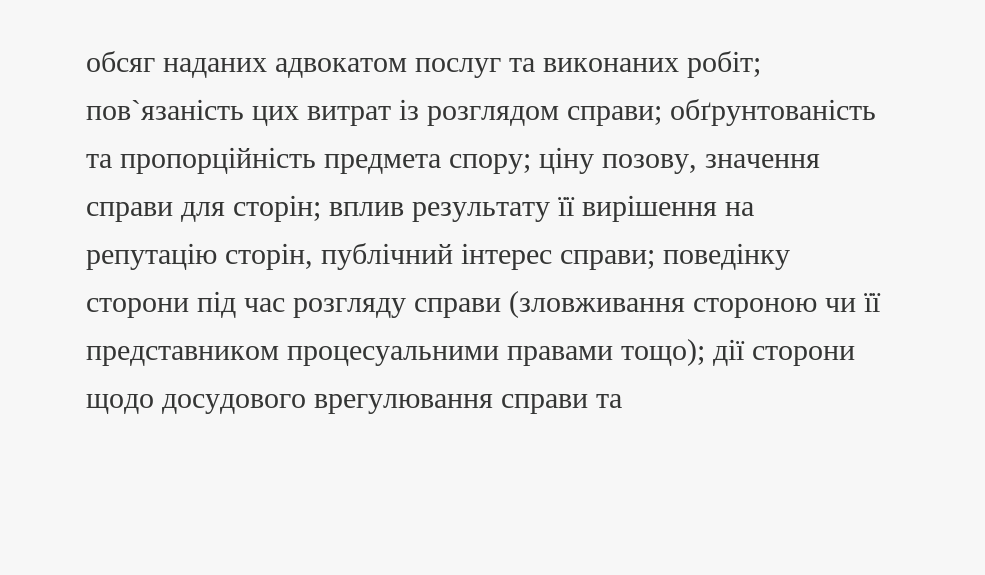обсяг наданих адвокатом послуг та виконаних робіт; пов`язаність цих витрат із розглядом справи; обґрунтованість та пропорційність предмета спору; ціну позову, значення справи для сторін; вплив результату її вирішення на репутацію сторін, публічний інтерес справи; поведінку сторони під час розгляду справи (зловживання стороною чи її представником процесуальними правами тощо); дії сторони щодо досудового врегулювання справи та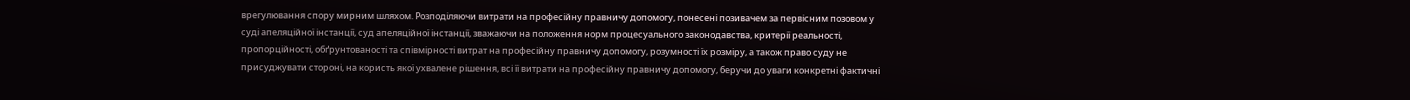врегулювання спору мирним шляхом. Розподіляючи витрати на професійну правничу допомогу, понесені позивачем за первісним позовом у суді апеляційної інстанції, суд апеляційної інстанції, зважаючи на положення норм процесуального законодавства, критерії реальності, пропорційності, обґрунтованості та співмірності витрат на професійну правничу допомогу, розумності їх розміру, а також право суду не присуджувати стороні, на користь якої ухвалене рішення, всі її витрати на професійну правничу допомогу, беручи до уваги конкретні фактичні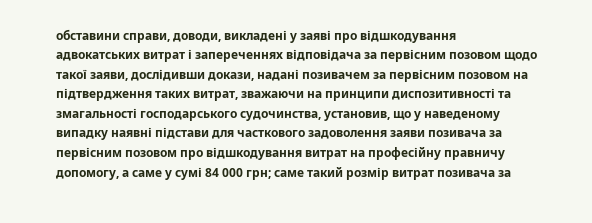обставини справи, доводи, викладені у заяві про відшкодування адвокатських витрат і запереченнях відповідача за первісним позовом щодо такої заяви, дослідивши докази, надані позивачем за первісним позовом на підтвердження таких витрат, зважаючи на принципи диспозитивності та змагальності господарського судочинства, установив, що у наведеному випадку наявні підстави для часткового задоволення заяви позивача за первісним позовом про відшкодування витрат на професійну правничу допомогу, а саме у сумі 84 000 грн; саме такий розмір витрат позивача за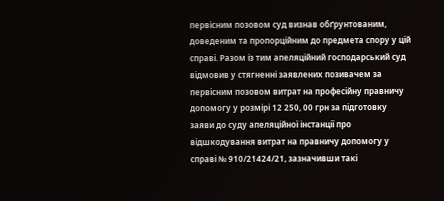первісним позовом суд визнав обґрунтованим, доведеним та пропорційним до предмета спору у цій справі. Разом із тим апеляційний господарський суд відмовив у стягненні заявлених позивачем за первісним позовом витрат на професійну правничу допомогу у розмірі 12 250, 00 грн за підготовку заяви до суду апеляційної інстанції про відшкодування витрат на правничу допомогу у справі № 910/21424/21, зазначивши такі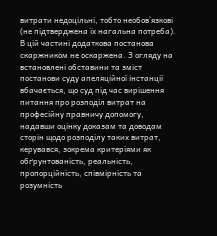витрати недоцільні, тобто необов`язкові (не підтверджена їх нагальна потреба). В цій частині додаткова постанова скаржником не оскаржена. З огляду на встановлені обставини та зміст постанови суду апеляційної інстанції вбачається, що суд під час вирішення питання про розподіл витрат на професійну правничу допомогу, надавши оцінку доказам та доводам сторін щодо розподілу таких витрат, керувався, зокрема критеріями як обґрунтованість, реальність, пропорційність, співмірність та розумність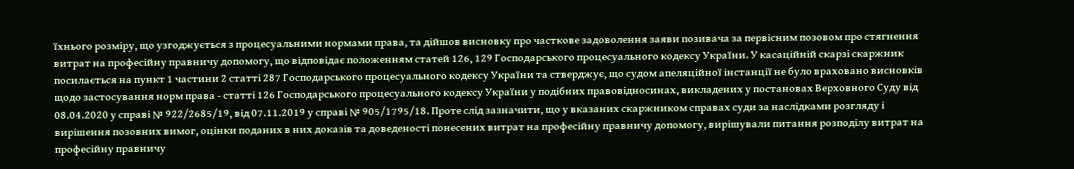їхнього розміру, що узгоджується з процесуальними нормами права, та дійшов висновку про часткове задоволення заяви позивача за первісним позовом про стягнення витрат на професійну правничу допомогу, що відповідає положенням статей 126, 129 Господарського процесуального кодексу України. У касаційній скарзі скаржник посилається на пункт 1 частини 2 статті 287 Господарського процесуального кодексу України та стверджує, що судом апеляційної інстанції не було враховано висновків щодо застосування норм права - статті 126 Господарського процесуального кодексу України у подібних правовідносинах, викладених у постановах Верховного Суду від 08.04.2020 у справі № 922/2685/19, від 07.11.2019 у справі № 905/1795/18. Проте слід зазначити, що у вказаних скаржником справах суди за наслідками розгляду і вирішення позовних вимог, оцінки поданих в них доказів та доведеності понесених витрат на професійну правничу допомогу, вирішували питання розподілу витрат на професійну правничу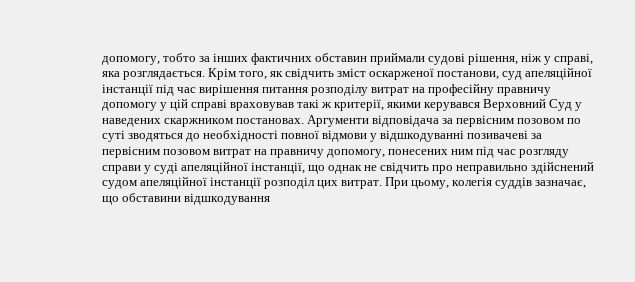допомогу, тобто за інших фактичних обставин приймали судові рішення, ніж у справі, яка розглядається. Крім того, як свідчить зміст оскарженої постанови, суд апеляційної інстанції під час вирішення питання розподілу витрат на професійну правничу допомогу у цій справі враховував такі ж критерії, якими керувався Верховний Суд у наведених скаржником постановах. Аргументи відповідача за первісним позовом по суті зводяться до необхідності повної відмови у відшкодуванні позивачеві за первісним позовом витрат на правничу допомогу, понесених ним під час розгляду справи у суді апеляційної інстанції, що однак не свідчить про неправильно здійснений судом апеляційної інстанції розподіл цих витрат. При цьому, колегія суддів зазначає, що обставини відшкодування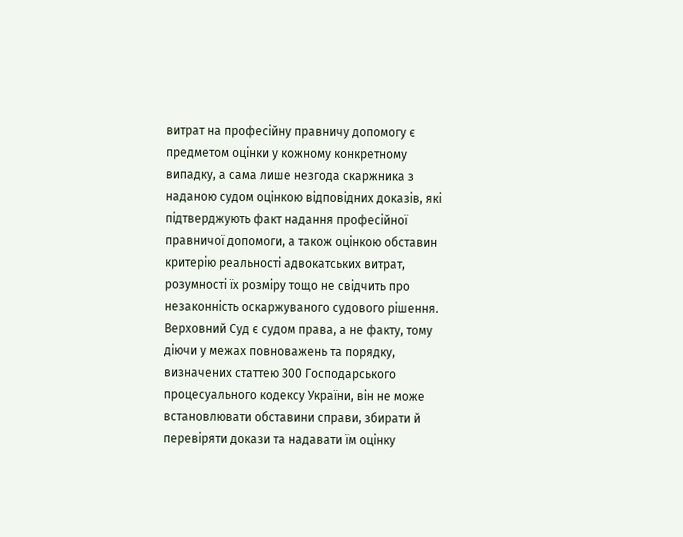витрат на професійну правничу допомогу є предметом оцінки у кожному конкретному випадку, а сама лише незгода скаржника з наданою судом оцінкою відповідних доказів, які підтверджують факт надання професійної правничої допомоги, а також оцінкою обставин критерію реальності адвокатських витрат, розумності їх розміру тощо не свідчить про незаконність оскаржуваного судового рішення. Верховний Суд є судом права, а не факту, тому діючи у межах повноважень та порядку, визначених статтею 300 Господарського процесуального кодексу України, він не може встановлювати обставини справи, збирати й перевіряти докази та надавати їм оцінку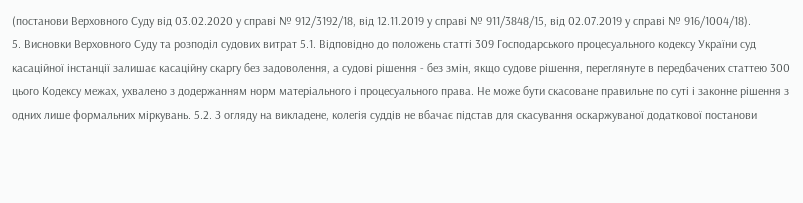(постанови Верховного Суду від 03.02.2020 у справі № 912/3192/18, від 12.11.2019 у справі № 911/3848/15, від 02.07.2019 у справі № 916/1004/18).
5. Висновки Верховного Суду та розподіл судових витрат 5.1. Відповідно до положень статті 309 Господарського процесуального кодексу України суд касаційної інстанції залишає касаційну скаргу без задоволення, а судові рішення - без змін, якщо судове рішення, переглянуте в передбачених статтею 300 цього Кодексу межах, ухвалено з додержанням норм матеріального і процесуального права. Не може бути скасоване правильне по суті і законне рішення з одних лише формальних міркувань. 5.2. З огляду на викладене, колегія суддів не вбачає підстав для скасування оскаржуваної додаткової постанови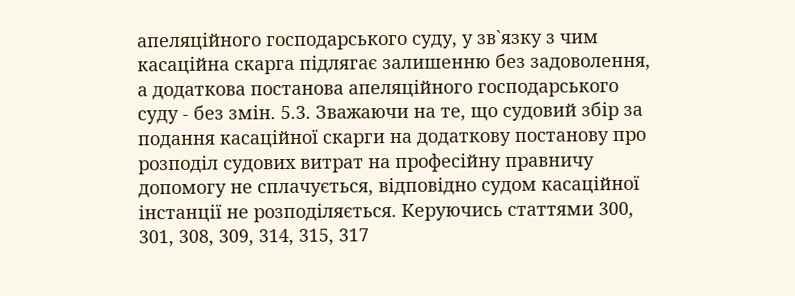апеляційного господарського суду, у зв`язку з чим касаційна скарга підлягає залишенню без задоволення, а додаткова постанова апеляційного господарського суду - без змін. 5.3. Зважаючи на те, що судовий збір за подання касаційної скарги на додаткову постанову про розподіл судових витрат на професійну правничу допомогу не сплачується, відповідно судом касаційної інстанції не розподіляється. Керуючись статтями 300, 301, 308, 309, 314, 315, 317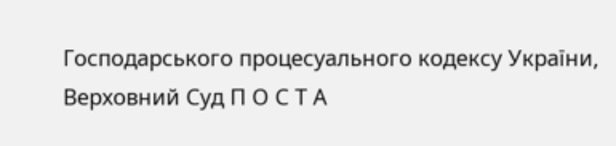Господарського процесуального кодексу України, Верховний Суд П О С Т А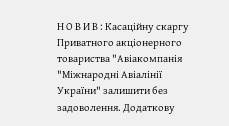Н О В И В : Касаційну скаргу Приватного акціонерного товариства "Авіакомпанія "Міжнародні Авіалінії України" залишити без задоволення. Додаткову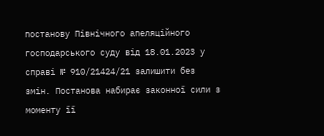постанову Північного апеляційного господарського суду від 18.01.2023 у справі № 910/21424/21 залишити без змін. Постанова набирає законної сили з моменту її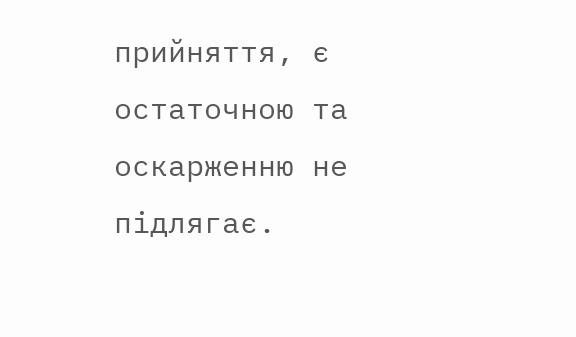прийняття, є остаточною та оскарженню не підлягає.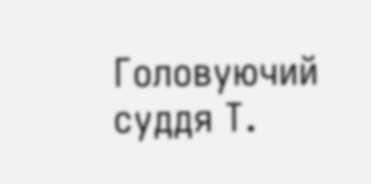Головуючий суддя Т.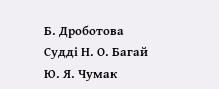Б. Дроботова Судді Н. О. Багай Ю. Я. Чумак